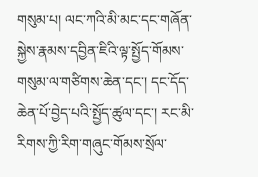གསུམ་པ། ལང་ཀའི་མི་མང་དང་གཞོན་སྐྱེས་རྣམས་དབྱིན་ཇིའི་ལྟ་སྤྱོད་གོམས་གསུམ་ལ་གཙིགས་ཆེན་དང་། དང་དོད་ཆེན་པོ་བྱེད་པའི་སྤྱོད་ཚུལ་དང་། རང་མི་རིགས་ཀྱི་རིག་གཞུང་གོམས་སྲོལ་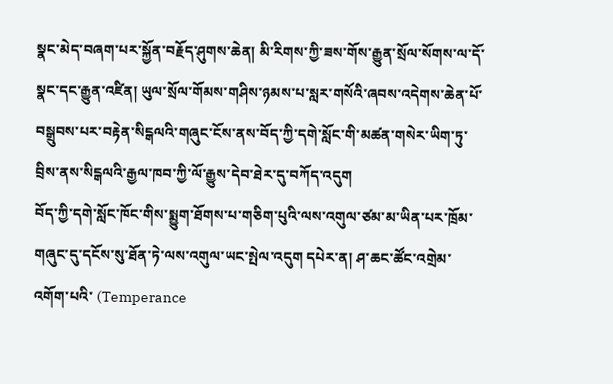སྣང་མེད་བཞག་པར་སྐྱོན་བརྗོད་ཤུགས་ཆེན། མི་རིགས་ཀྱི་ཟས་གོས་རྒྱུན་སྲོལ་སོགས་ལ་དོ་སྣང་དང་རྒྱུན་འཛིན། ཡུལ་སྲོལ་གོམས་གཤིས་ཉམས་པ་སླར་གསོའི་ཞབས་འདེགས་ཆེན་པོ་བསྒྲུབས་པར་བརྟེན་སིངྒལའི་གཞུང་ངོས་ནས་བོད་ཀྱི་དགེ་སློང་གི་མཚན་གསེར་ཡིག་ཏུ་བྲིས་ནས་སིངྒལའི་རྒྱལ་ཁབ་ཀྱི་ལོ་རྒྱུས་དེབ་ཐེར་དུ་བཀོད་འདུག
བོད་ཀྱི་དགེ་སློང་ཁོང་གིས་སྨྱུག་ཐོགས་པ་གཅིག་པུའི་ལས་འགུལ་ཙམ་མ་ཡིན་པར་ཁྲོམ་གཞུང་དུ་དངོས་སུ་ཐོན་ཏེ་ལས་འགུལ་ཡང་སྤེལ་འདུག དཔེར་ན། ཤ་ཆང་ཚོང་འགྲེམ་འགོག་པའི་ (Temperance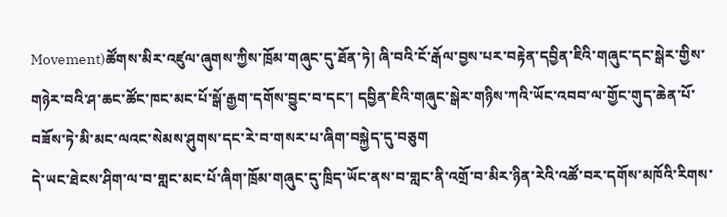Movement)ཚོགས་མིར་འཛུལ་ཞུགས་ཀྱིས་ཁྲོམ་གཞུང་དུ་ཐོན་ཏེ། ཞི་བའི་ངོ་རྒོལ་བྱས་པར་བརྟེན་དབྱིན་ཇིའི་གཞུང་དང་སྒེར་གྱིས་གཉེར་བའི་ཤ་ཆང་ཚོང་ཁང་མང་པོ་སྒོ་རྒྱག་དགོས་བྱུང་བ་དང་། དབྱིན་ཇིའི་གཞུང་སྒེར་གཉིས་ཀའི་ཡོང་འབབ་ལ་གྱོང་གུད་ཆེན་པོ་བཟོས་ཏེ་མི་མང་ལའང་སེམས་ཤུགས་དང་རེ་བ་གསར་པ་ཞིག་བསྐྱེད་དུ་བཅུག
དེ་ཡང་ཐེངས་ཤིག་ལ་བ་གླང་མང་པོ་ཞིག་ཁྲོམ་གཞུང་དུ་ཁྲིད་ཡོང་ནས་བ་གླང་ནི་འགྲོ་བ་མིར་ཉིན་རེའི་འཚོ་བར་དགོས་མཁོའི་རིགས་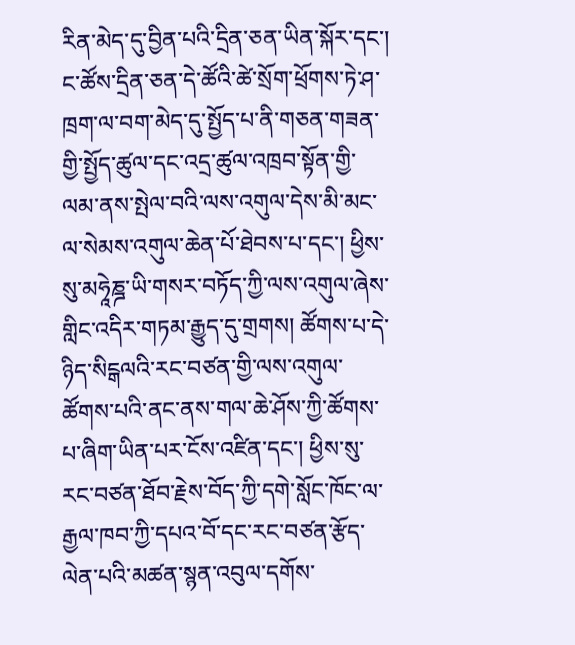རིན་མེད་དུ་བྱིན་པའི་དྲིན་ཅན་ཡིན་སྐོར་དང་། ང་ཚོས་དྲིན་ཅན་དེ་ཚོའི་ཚེ་སྲོག་ཕྲོགས་ཏེ་ཤ་ཁྲག་ལ་བག་མེད་དུ་སྤྱོད་པ་ནི་གཅན་གཟན་གྱི་སྤྱོད་ཚུལ་དང་འདྲ་ཚུལ་འཁྲབ་སྟོན་གྱི་ལམ་ནས་སྤེལ་བའི་ལས་འགུལ་དེས་མི་མང་ལ་སེམས་འགུལ་ཆེན་པོ་ཐེབས་པ་དང་། ཕྱིས་སུ་མཧཱེཎྜ་ཡི་གསར་བཏོད་ཀྱི་ལས་འགུལ་ཞེས་གླིང་འདིར་གཏམ་རྒྱུད་དུ་གྲགས། ཚོགས་པ་དེ་ཉིད་སིངྒལའི་རང་བཙན་གྱི་ལས་འགུལ་ཚོགས་པའི་ནང་ནས་གལ་ཆེ་ཤོས་ཀྱི་ཚོགས་པ་ཞིག་ཡིན་པར་ངོས་འཛིན་དང་། ཕྱིས་སུ་རང་བཙན་ཐོབ་རྗེས་བོད་ཀྱི་དགེ་སློང་ཁོང་ལ་རྒྱལ་ཁབ་ཀྱི་དཔའ་བོ་དང་རང་བཙན་རྩོད་ལེན་པའི་མཚན་སྙན་འབུལ་དགོས་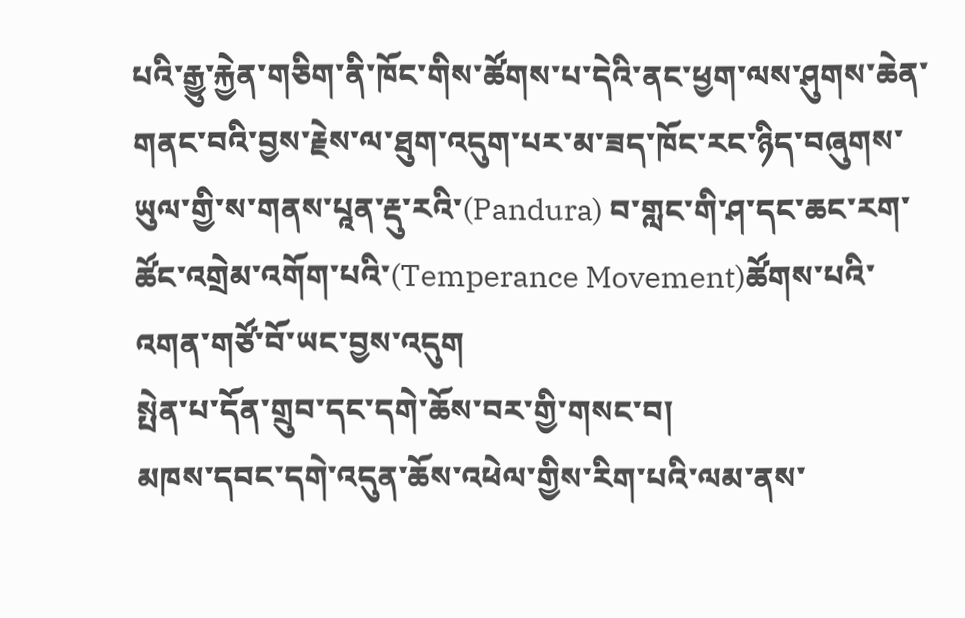པའི་རྒྱུ་རྐྱེན་གཅིག་ནི་ཁོང་གིས་ཚོགས་པ་དེའི་ནང་ཕྱག་ལས་ཤུགས་ཆེན་གནང་བའི་བྱས་རྗེས་ལ་ཐུག་འདུག་པར་མ་ཟད་ཁོང་རང་ཉིད་བཞུགས་ཡུལ་གྱི་ས་གནས་པཱན་རྡུ་རའི་(Pandura) བ་གླང་གི་ཤ་དང་ཆང་རག་ཚོང་འགྲེམ་འགོག་པའི་(Temperance Movement)ཚོགས་པའི་འགན་གཙོ་བོ་ཡང་བྱས་འདུག
སྤེན་པ་དོན་གྲུབ་དང་དགེ་ཆོས་བར་གྱི་གསང་བ།
མཁས་དབང་དགེ་འདུན་ཆོས་འཕེལ་གྱིས་རིག་པའི་ལམ་ནས་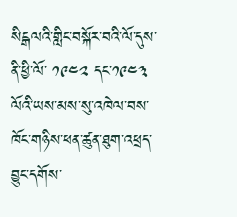སིངྒལའི་གླིང་བསྐོར་བའི་ལོ་དུས་ནི་ཕྱི་ལོ་ ༡༩༤༢ དང་༡༩༤༣ ལོའི་ཡས་མས་སུ་འཁེལ་བས་ཁོང་གཉིས་ཕན་ཚུན་ཐུག་འཕྲད་བྱུང་དགོས་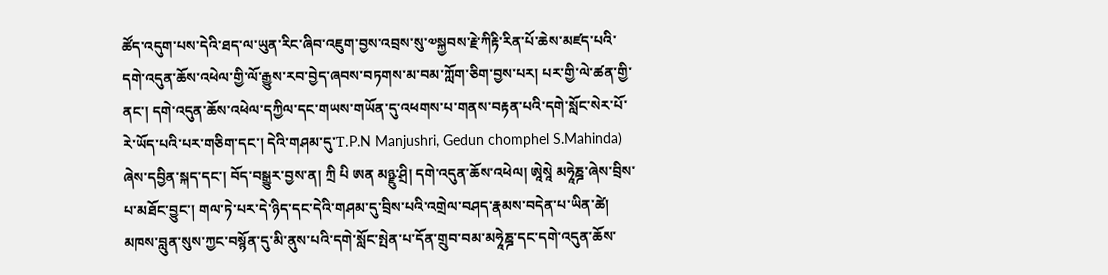ཚོད་འདུག་པས་དེའི་ཐད་ལ་ཡུན་རིང་ཞིབ་འཇུག་བྱས་འབྲས་སུ་༧སྐྱབས་རྗེ་ཀིརྟི་རིན་པོ་ཆེས་མཛད་པའི་དགེ་འདུན་ཆོས་འཕེལ་གྱི་ལོ་རྒྱུས་རབ་བྱེད་ཞབས་བཏགས་མ་བམ་ཀློག་ཅིག་བྱས་པར། པར་གྱི་ལེ་ཚན་གྱི་ནང་། དགེ་འདུན་ཆོས་འཕེལ་དཀྱིལ་དང་གཡས་གཡོན་དུ་འཕགས་པ་གནས་བརྟན་པའི་དགེ་སློང་སེར་པོ་རེ་ཡོད་པའི་པར་གཅིག་དང་། དེའི་གཤམ་དུ་T.P.N Manjushri, Gedun chomphel S.Mahinda) ཞེས་དབྱིན་སྐད་དང་། བོད་བསྒྱུར་བྱས་ན། ཀྲི པི ཨན མཉྫུ་ཤྲི། དགེ་འདུན་ཆོས་འཕེལ། ཨཱེསཱེ མཧཱེཎྜ་ཞེས་བྲིས་པ་མཐོང་བྱུང་། གལ་ཏེ་པར་དེ་ཉིད་དང་དེའི་གཤམ་དུ་བྲིས་པའི་འགྲེལ་བཤད་རྣམས་བདེན་པ་ཡིན་ཚེ། མཁས་བླུན་སུས་ཀྱང་བསྙོན་དུ་མི་ནུས་པའི་དགེ་སློང་སྤེན་པ་དོན་གྲུབ་བམ་མཧཱེཎྜ་དང་དགེ་འདུན་ཆོས་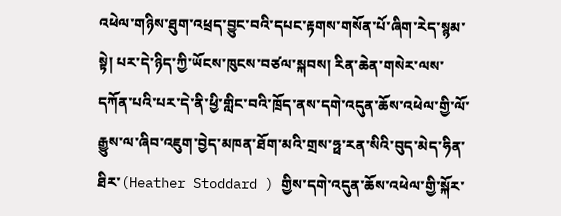འཕེལ་གཉིས་ཐུག་འཕྲད་བྱུང་བའི་དཔང་རྟགས་གསོན་པོ་ཞིག་རེད་སྙམ་སྟེ། པར་དེ་ཉིད་ཀྱི་ཡོངས་ཁུངས་བཙལ་སྐབས། རིན་ཆེན་གསེར་ལས་དཀོན་པའི་པར་དེ་ནི་ཕྱི་གླིང་བའི་ཁྲོད་ནས་དགེ་འདུན་ཆོས་འཕེལ་གྱི་ལོ་རྒྱུས་ལ་ཞིབ་འཇུག་བྱེད་མཁན་ཐོག་མའི་གྲས་ཧྥ་རན་སིའི་བུད་མེད་ཧིན་ཐིར་(Heather Stoddard ) གྱིས་དགེ་འདུན་ཆོས་འཕེལ་གྱི་སྐོར་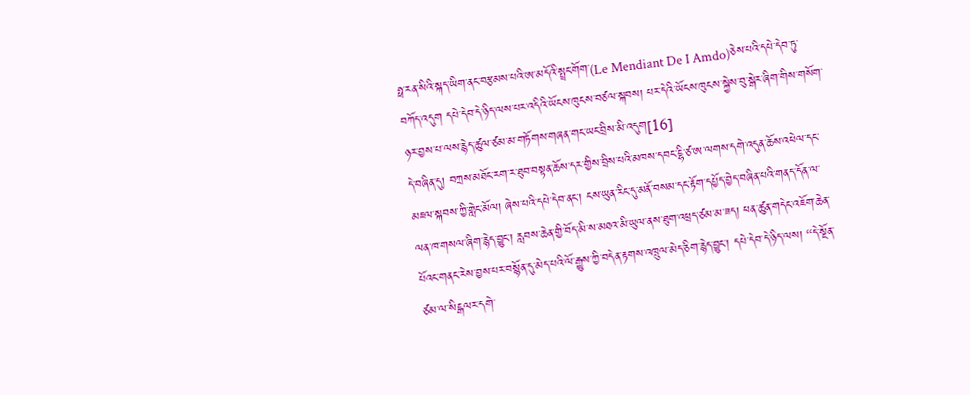ཧྥ་རན་སིའི་སྐད་ཡིག་ནང་བརྩམས་པའི་ཨ་མདོའི་སྤྲང་གོག་(Le Mendiant De I Amdo)ཅེས་པའི་དཔེ་དེབ་ཏུ་བཀོད་འདུག དཔེ་དེབ་དེ་ཉིད་ལས་པར་འདིའི་ཡོངས་ཁུངས་བཙལ་སྐབས། པར་དེའི་ཡོངས་ཁུངས་སྐྱེས་བུ་སྒེར་ཞིག་གིས་གསོག་ཉར་བྱས་པ་ལས་རྙེད་ཚུལ་ཙམ་མ་གཏོགས་གཞན་གང་ཡང་བྲིས་མི་འདུག[16]
དེ་བཞིན་དུ། བཀྲས་མཐོང་རག་ར་ཐུབ་བསྟན་ཆོས་དར་གྱིས་བྲིས་པའི་མཁས་དབང་ངྷི་ཙ་ཨ་ལགས་དགེ་འདུན་ཆོས་འཕེལ་དང་མཇལ་སྐབས་ཀྱི་གླེང་མོལ། ཞེས་པའི་དཔེ་དེབ་ནང་། ངས་ཡུན་རིང་དུ་མནོ་བསམ་དང་རྟོག་དཔྱོད་བྱེད་བཞིན་པའི་གནད་དོན་ལ་ལན་ཁ་གསལ་ཞིག་རྙེད་བྱུང་། རླབས་ཆེན་གྱི་བོད་མི་ས་མཐའ་མི་ཡུལ་ནས་ཐུག་འཕྲད་ཙམ་མ་ཟད། ཕན་ཚུན་གདེང་འཇོག་ཆེན་པོའང་གནང་རེས་བྱས་པར་བསྙོན་དུ་མེད་པའི་ལོ་རྒྱུས་ཀྱི་བདེན་རྟགས་འཁྲུལ་མེད་ཅིག་རྙེད་བྱུང་། དཔེ་དེབ་དེ་ཉིད་ལས། ‘‘དེ་སྔོན་ཙམ་ལ་སིངྒལར་དགེ་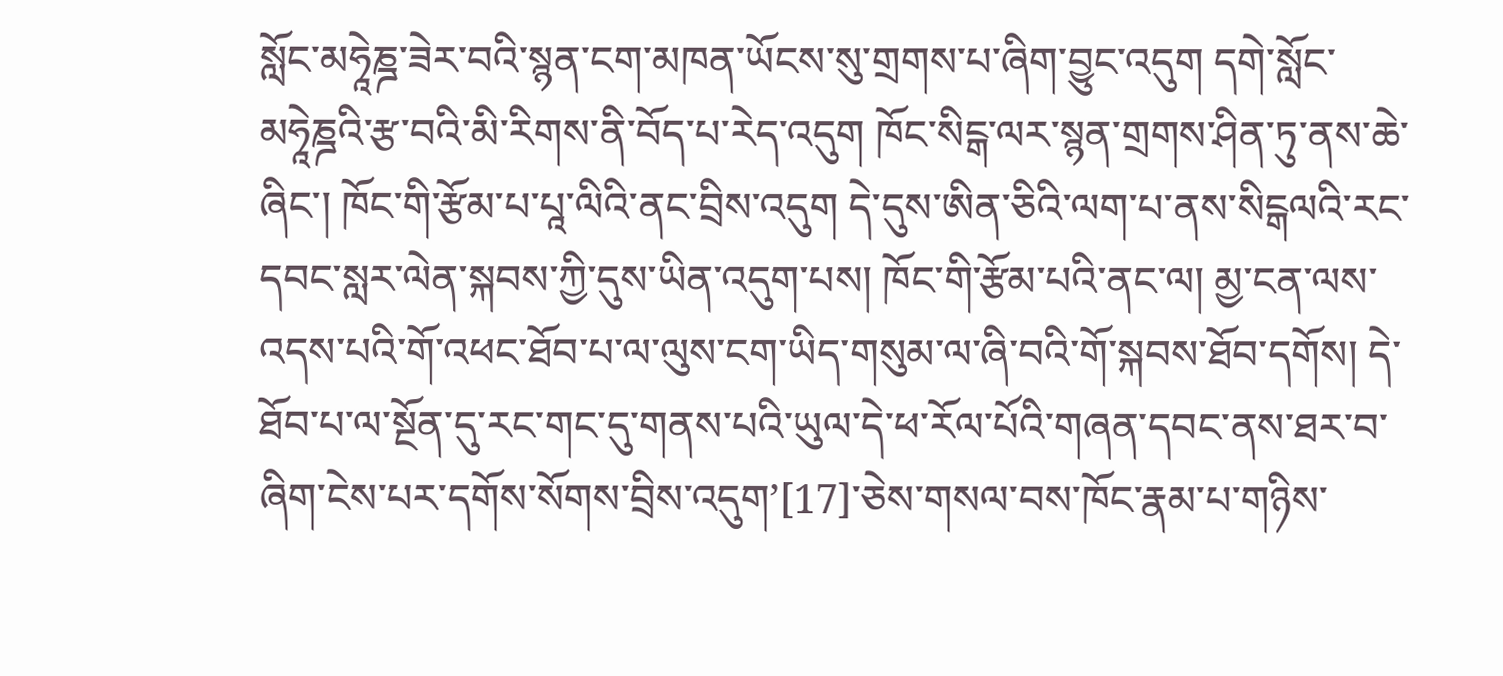སློང་མཧཱེཎྜ་ཟེར་བའི་སྙན་ངག་མཁན་ཡོངས་སུ་གྲགས་པ་ཞིག་བྱུང་འདུག དགེ་སློང་མཧཱེཎྜའི་རྩ་བའི་མི་རིགས་ནི་བོད་པ་རེད་འདུག ཁོང་སིངྒ་ལར་སྙན་གྲགས་ཤིན་ཏུ་ནས་ཆེ་ཞིང་། ཁོང་གི་རྩོམ་པ་པཱ་ལིའི་ནང་བྲིས་འདུག དེ་དུས་ཨིན་ཅིའི་ལག་པ་ནས་སིངྒལའི་རང་དབང་སླར་ལེན་སྐབས་ཀྱི་དུས་ཡིན་འདུག་པས། ཁོང་གི་རྩོམ་པའི་ནང་ལ། མྱ་ངན་ལས་འདས་པའི་གོ་འཕང་ཐོབ་པ་ལ་ལུས་ངག་ཡིད་གསུམ་ལ་ཞི་བའི་གོ་སྐབས་ཐོབ་དགོས། དེ་ཐོབ་པ་ལ་སྔོན་དུ་རང་གང་དུ་གནས་པའི་ཡུལ་དེ་ཕ་རོལ་པོའི་གཞན་དབང་ནས་ཐར་བ་ཞིག་ངེས་པར་དགོས་སོགས་བྲིས་འདུག’[17]་ཅེས་གསལ་བས་ཁོང་རྣམ་པ་གཉིས་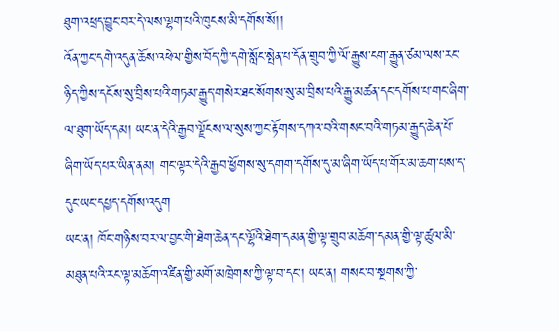ཐུག་འཕྲད་བྱུང་བར་དེ་ལས་ལྷག་པའི་ཁུངས་མི་དགོས་སོ།།
འོན་ཀྱང་དགེ་འདུན་ཆོས་འཕེལ་གྱིས་བོད་ཀྱི་དགེ་སློང་སྤེན་པ་དོན་གྲུབ་ཀྱི་ལོ་རྒྱུས་ངག་རྒྱུན་ཙམ་ལས་རང་ཉིད་ཀྱིས་དངོས་སུ་བྲིས་པའི་གཏམ་རྒྱུད་གསེར་ཐང་སོགས་སུ་མ་བྲིས་པའི་རྒྱུ་མཚན་དང་དགོས་པ་གང་ཞིག་ལ་ཐུག་ཡོད་དམ། ཡང་ན་དེའི་རྒྱབ་ལྗོངས་ལ་སུས་ཀྱང་རྟོགས་དཀའ་བའི་གསང་བའི་གཏམ་རྒྱུད་ཆེན་པོ་ཞིག་ཡོད་པར་ཡིན་ནམ། གང་ལྟར་དེའི་རྒྱབ་ཕྱོགས་སུ་དགག་དགོས་དུ་མ་ཞིག་ཡོད་པ་གོར་མ་ཆག་པས་ད་དུང་ཡང་དཔྱད་དགོས་འདུག
ཡང་ན། ཁོང་གཉིས་བར་ལ་བྱང་གི་ཐེག་ཆེན་དང་ལྷོའི་ཐེག་དམན་གྱི་ལྟ་གྲུབ་མཆོག་དམན་གྱི་ལྟ་ཚུལ་མི་མཐུན་པའི་རང་ལྟ་མཆོག་འཛིན་གྱི་མགོ་མཁྲེགས་ཀྱི་ལྟ་བ་དང་། ཡང་ན། གསང་བ་སྔགས་ཀྱི་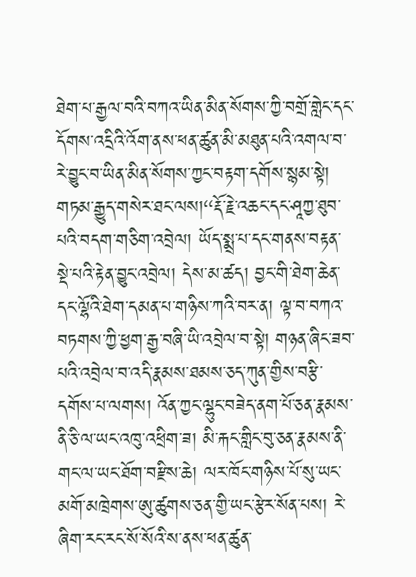ཐེག་པ་རྒྱལ་བའི་བཀའ་ཡིན་མིན་སོགས་ཀྱི་བགྲོ་གླེང་དང་དོགས་འདྲིའི་འོག་ནས་ཕན་ཚུན་མི་མཐུན་པའི་འགལ་བ་རེ་བྱུང་བ་ཡིན་མིན་སོགས་ཀྱང་བརྟག་དགོས་སྙམ་སྟེ། གཏམ་རྒྱུད་གསེར་ཐང་ལས།‘‘རྡོ་རྗེ་འཆང་དང་ཤཱཀྱ་ཐུབ་པའི་བདག་གཅིག་འབྲེལ། ཡོད་སྨྲ་པ་དང་གནས་བརྟན་སྡེ་པའི་རྟེན་བྱུང་འབྲེལ། དེས་མ་ཚད། བྱང་གི་ཐེག་ཆེན་དང་ལྷོའི་ཐེག་དམན་པ་གཉིས་ཀའི་བར་ན། ལྟ་བ་བཀའ་བཏགས་ཀྱི་ཕྱག་རྒྱ་བཞི་ཡི་འབྲེལ་བ་སྟེ། གཉན་ཞིང་ཟབ་པའི་འབྲེལ་བ་འདི་རྣམས་ཐམས་ཅད་ཀུན་གྱིས་བརྩི་དགོས་པ་ལགས། འོན་ཀྱང་ལྷུང་བཟེད་ནག་པོ་ཅན་རྣམས་ནི་ཅི་ལ་ཡང་འཁུ་འཕྲིག་ཟ། མི་རྐང་གླིང་བུ་ཅན་རྣམས་ནི་གང་ལ་ཡང་ཐོག་བརྫིས་ཆེ། ལར་ཁོང་གཉིས་པོ་སུ་ཡང་མགོ་མཁྲེགས་ཨུ་ཚུགས་ཅན་གྱི་ཡང་རྩེར་སོན་པས། རེ་ཞིག་རང་རང་སོ་སོའི་ས་ནས་ཕན་ཚུན་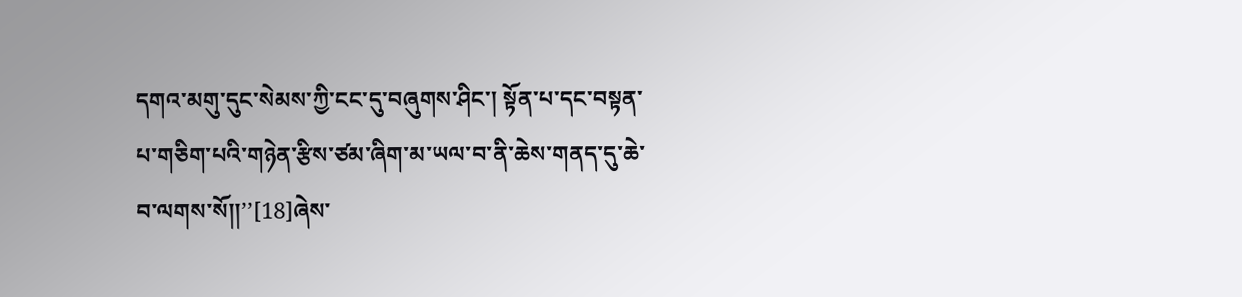དགའ་མགུ་དུང་སེམས་ཀྱི་ངང་དུ་བཞུགས་ཤིང་། སྟོན་པ་དང་བསྟན་པ་གཅིག་པའི་གཉེན་རྩིས་ཙམ་ཞིག་མ་ཡལ་བ་ནི་ཆེས་གནད་དུ་ཆེ་བ་ལགས་སོ།།’’[18]ཞེས་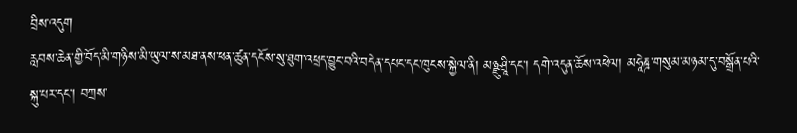བྲིས་འདུག
རླབས་ཆེན་གྱི་བོད་མི་གཉིས་མི་ཡུལ་ས་མཐ་ནས་ཕན་ཚུན་དངོས་སུ་ཐུག་འཕྲད་བྱུང་བའི་བདེན་དཔང་དང་ཁུངས་སྐྱེལ་ནི། མཉྫུཤྲཱི་དང་། དགེ་འདུན་ཆོས་འཕེལ། མཧཱེཎྜ་གསུམ་མཉམ་དུ་བསྒྲོན་པའི་སྐུ་པར་དང་། བཀྲས་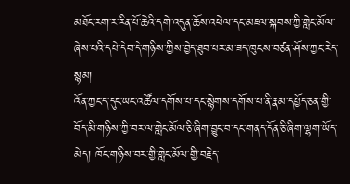མཐོང་རག་ར་རིན་པོ་ཆེའི་དགེ་འདུན་ཆོས་འཕེལ་དང་མཇལ་སྐབས་ཀྱི་གླེང་མོལ་ཞེས་པའི་དཔེ་དེབ་དེ་གཉིས་ཀྱིས་བྱེད་ཐུབ་པར་མ་ཟད་ཁུངས་བཙན་ཤོས་ཀྱང་རེད་སྙམ།
འོན་ཀྱང་ད་དུང་ཡང་འཚོལ་དགོས་པ་དང་སྙེགས་དགོས་པ་ནི་རྣམ་དཔྱོད་ཅན་གྱི་བོད་མི་གཉིས་ཀྱི་བར་ལ་གླེང་མོལ་ཅི་ཞིག་བྱུང་བ་དང་གནད་དོན་ཅི་ཞིག་ལྷག་ཡོད་མེད། ཁོང་གཉིས་བར་གྱི་གླེང་མོལ་གྱི་བརྗེད་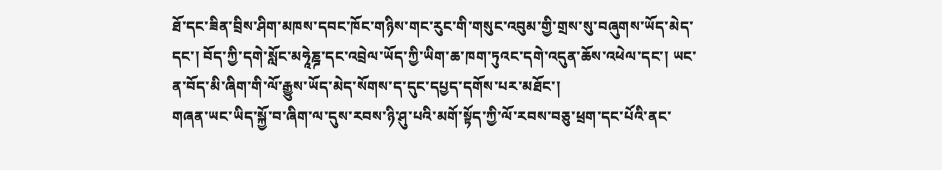ཐོ་དང་ཟིན་བྲིས་ཤིག་མཁས་དབང་ཁོང་གཉིས་གང་རུང་གི་གསུང་འབུམ་གྱི་གྲས་སུ་བཞུགས་ཡོད་མེད་དང་། བོད་ཀྱི་དགེ་སློང་མཧཱེཎྜ་དང་འབྲེལ་ཡོད་ཀྱི་ཡིག་ཆ་ཁག་ཏུའང་དགེ་འདུན་ཆོས་འཕེལ་དང་། ཡང་ན་བོད་མི་ཞིག་གི་ལོ་རྒྱུས་ཡོད་མེད་སོགས་ད་དུང་དཔྱད་དགོས་པར་མཐོང་།
གཞན་ཡང་ཡིད་སྐྱོ་བ་ཞིག་ལ་དུས་རབས་ཉི་ཤུ་པའི་མགོ་སྟོད་ཀྱི་ལོ་རབས་བཅུ་ཕྲག་དང་པོའི་ནང་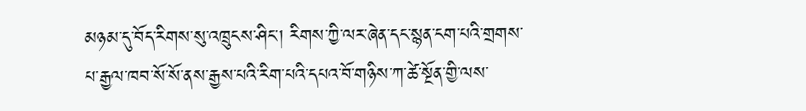མཉམ་དུ་བོད་རིགས་སུ་འཁྲུངས་ཤིང་། རིགས་ཀྱི་ལར་ཞེན་དང་སྙན་ངག་པའི་གྲགས་པ་རྒྱལ་ཁབ་སོ་སོ་ནས་རྒྱས་པའི་རིག་པའི་དཔའ་བོ་གཉིས་ཀ་ཚེ་སྔོན་གྱི་ལས་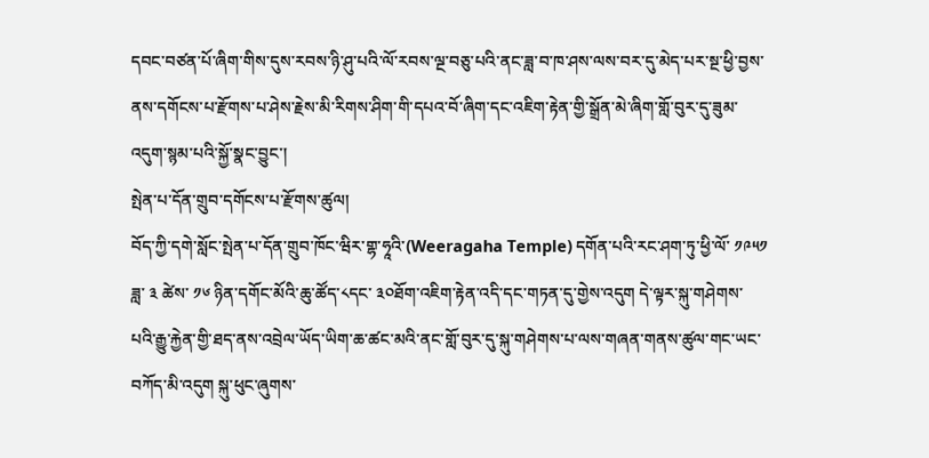དབང་བཙན་པོ་ཞིག་གིས་དུས་རབས་ཉི་ཤུ་པའི་ལོ་རབས་ལྔ་བཅུ་པའི་ནང་ཟླ་བ་ཁ་ཤས་ལས་བར་དུ་མེད་པར་སྔ་ཕྱི་བྱས་ནས་དགོངས་པ་རྫོགས་པ་ཤེས་རྗེས་མི་རིགས་ཤིག་གི་དཔའ་བོ་ཞིག་དང་འཇིག་རྟེན་གྱི་སྒྲོན་མེ་ཞིག་གློ་བུར་དུ་ཟུམ་འདུག་སྙམ་པའི་སྐྱོ་སྣང་བྱུང་།
སྤེན་པ་དོན་གྲུབ་དགོངས་པ་རྫོགས་ཚུལ།
བོད་ཀྱི་དགེ་སློང་སྤེན་པ་དོན་གྲུབ་ཁོང་ཝིར་གྷ་ཧཱའི་(Weeragaha Temple) དགོན་པའི་རང་ཤག་ཏུ་ཕྱི་ལོ་ ༡༩༥༡ ཟླ་ ༣ ཚེས་ ༡༦ ཉིན་དགོང་མོའི་ཆུ་ཚོད་༨དང་ ༣༠ཐོག་འཇིག་རྟེན་འདི་དང་གཏན་དུ་གྱེས་འདུག དེ་ལྟར་སྐུ་གཤེགས་པའི་རྒྱུ་རྐྱེན་གྱི་ཐད་ནས་འབྲེལ་ཡོད་ཡིག་ཆ་ཚང་མའི་ནང་གློ་བུར་དུ་སྐུ་གཤེགས་པ་ལས་གཞན་གནས་ཚུལ་གང་ཡང་བཀོད་མི་འདུག སྐུ་ཕུང་ཞུགས་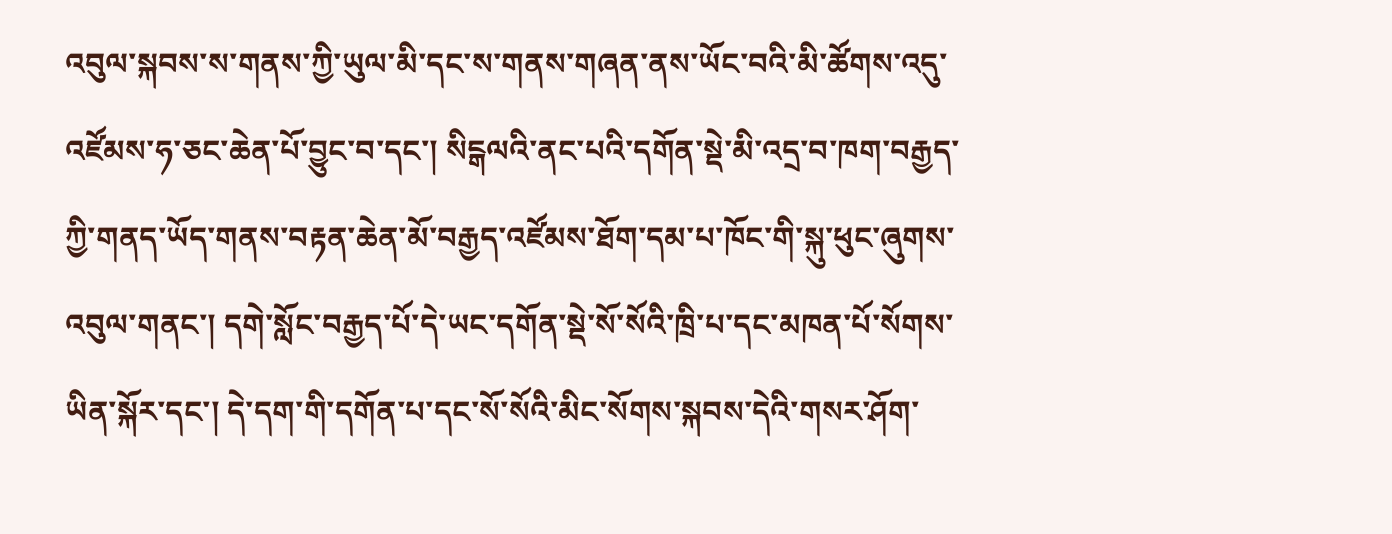འབུལ་སྐབས་ས་གནས་ཀྱི་ཡུལ་མི་དང་ས་གནས་གཞན་ནས་ཡོང་བའི་མི་ཚོགས་འདུ་འཛོམས་ཧ་ཅང་ཆེན་པོ་བྱུང་བ་དང་། སིངྒལའི་ནང་པའི་དགོན་སྡེ་མི་འདྲ་བ་ཁག་བརྒྱད་ཀྱི་གནད་ཡོད་གནས་བརྟན་ཆེན་མོ་བརྒྱད་འཛོམས་ཐོག་དམ་པ་ཁོང་གི་སྐུ་ཕུང་ཞུགས་འབུལ་གནང་། དགེ་སློང་བརྒྱད་པོ་དེ་ཡང་དགོན་སྡེ་སོ་སོའི་ཁྲི་པ་དང་མཁན་པོ་སོགས་ཡིན་སྐོར་དང་། དེ་དག་གི་དགོན་པ་དང་སོ་སོའི་མིང་སོགས་སྐབས་དེའི་གསར་ཤོག་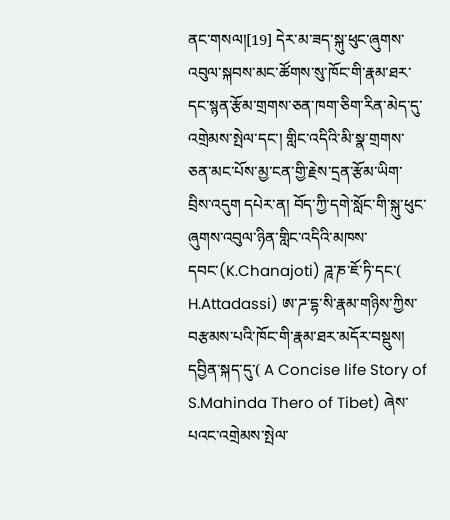ནང་གསལ།[19] དེར་མ་ཟད་སྐུ་ཕུང་ཞུགས་འབུལ་སྐབས་མང་ཚོགས་སུ་ཁོང་གི་རྣམ་ཐར་དང་སྙན་རྩོམ་གྲགས་ཅན་ཁག་ཅིག་རིན་མེད་དུ་འགྲེམས་སྤེལ་དང་། གླིང་འདིའི་མི་སྣ་གྲགས་ཅན་མང་པོས་མྱ་ངན་གྱི་རྗེས་དྲན་རྩོམ་ཡིག་བྲིས་འདུག དཔེར་ན། བོད་ཀྱི་དགེ་སློང་གི་སྐུ་ཕུང་ཞུགས་འབུལ་ཉིན་གླིང་འདིའི་མཁས་དབང་(K.Chanajoti) ཌཱ་ཎ་ཇོ་ཏི་དང་( H.Attadassi) ཨ་ཌ་དྷ་སི་རྣམ་གཉིས་ཀྱིས་བརྩམས་པའི་ཁོང་གི་རྣམ་ཐར་མདོར་བསྡུས། དབྱིན་སྐད་དུ་( A Concise life Story of S.Mahinda Thero of Tibet) ཞེས་པའང་འགྲེམས་སྤེལ་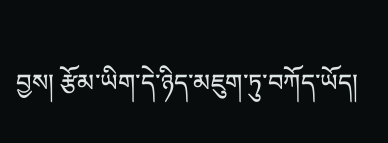བྱས། རྩོམ་ཡིག་དེ་ཉིད་མཇུག་ཏུ་བཀོད་ཡོད།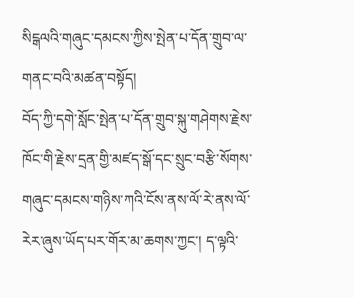སིངྒལའི་གཞུང་དམངས་ཀྱིས་སྤེན་པ་དོན་གྲུབ་ལ་གནང་བའི་མཚན་བསྟོད།
བོད་ཀྱི་དགེ་སློང་སྤེན་པ་དོན་གྲུབ་སྐུ་གཤེགས་རྗེས་ཁོང་གི་རྗེས་དྲན་གྱི་མཛད་སྒོ་དང་སྲུང་བརྩི་སོགས་གཞུང་དམངས་གཉིས་ཀའི་ངོས་ནས་ལོ་རེ་ནས་ལོ་རེར་ཞུས་ཡོད་པར་གོར་མ་ཆགས་ཀྱང་། ད་ལྟའི་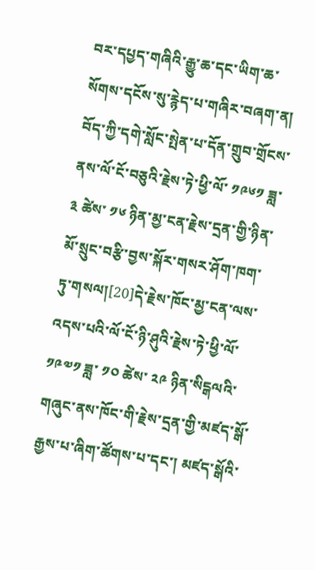བར་དཔྱད་གཞིའི་རྒྱུ་ཆ་དང་ཡིག་ཆ་སོགས་དངོས་སུ་རྙེད་པ་གཞིར་བཞག་ན། བོད་ཀྱི་དགེ་སློང་སྤེན་པ་དོན་གྲུབ་གྲོངས་ནས་ལོ་ངོ་བཅུའི་རྗེས་ཏེ་ཕྱི་ལོ་ ༡༩༦༡ ཟླ་ ༣ ཚེས་ ༡༦ ཉིན་མྱ་ངན་རྗེས་དྲན་གྱི་ཉིན་མོ་སྲུང་བརྩི་བྱས་སྐོར་གསར་ཤོག་ཁག་ཏུ་གསལ།[20]དེ་རྗེས་ཁོང་མྱ་ངན་ལས་འདས་པའི་ལོ་ངོ་ཉི་ཤུའི་རྗེས་ཏེ་ཕྱི་ལོ་ ༡༩༧༡ ཟླ་ ༡༠ ཚེས་ ༢༩ ཉིན་སིངྒལའི་གཞུང་ནས་ཁོང་གི་རྗེས་དྲན་གྱི་མཛད་སྒོ་རྒྱས་པ་ཞིག་ཚོགས་པ་དང་། མཛད་སྒོའི་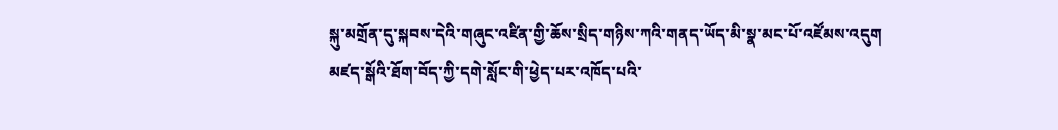སྐུ་མགྲོན་དུ་སྐབས་དེའི་གཞུང་འཛིན་གྱི་ཆོས་སྲིད་གཉིས་ཀའི་གནད་ཡོད་མི་སྣ་མང་པོ་འཛོམས་འདུག
མཛད་སྒོའི་ཐོག་བོད་ཀྱི་དགེ་སློང་གི་ཕྱེད་པར་འཁོད་པའི་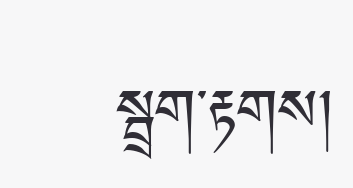སྦྲག་རྟགས།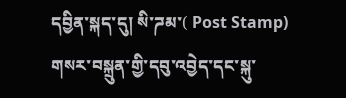དབྱིན་སྐད་དུ། སི་ཌམ་( Post Stamp) གསར་བསྐྲུན་གྱི་དབུ་འབྱེད་དང་སྐུ་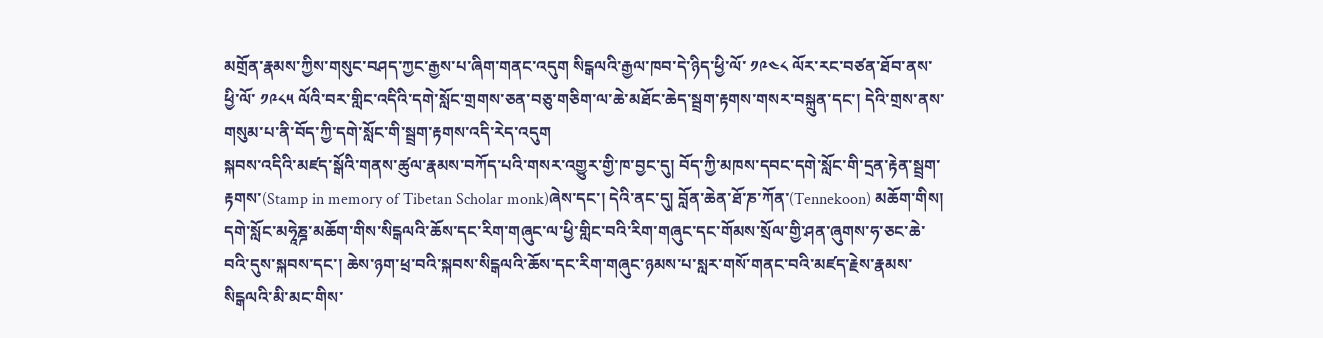མགྲོན་རྣམས་ཀྱིས་གསུང་བཤད་ཀྱང་རྒྱས་པ་ཞིག་གནང་འདུག སིངྒལའི་རྒྱལ་ཁབ་དེ་ཉིད་ཕྱི་ལོ་ ༡༩༤༨ ལོར་རང་བཙན་ཐོབ་ནས་ཕྱི་ལོ་ ༡༩༨༥ ལོའི་བར་གླིང་འདིའི་དགེ་སློང་གྲགས་ཅན་བཅུ་གཅིག་ལ་ཆེ་མཐོང་ཆེད་སྦྲག་རྟགས་གསར་བསྐྲུན་དང་། དེའི་གྲས་ནས་གསུམ་པ་ནི་བོད་ཀྱི་དགེ་སློང་གི་སྦྲག་རྟགས་འདི་རེད་འདུག
སྐབས་འདིའི་མཛད་སྒོའི་གནས་ཚུལ་རྣམས་བཀོད་པའི་གསར་འགྱུར་གྱི་ཁ་བྱང་དུ། བོད་ཀྱི་མཁས་དབང་དགེ་སློང་གི་དྲན་རྟེན་སྦྲག་རྟགས་(Stamp in memory of Tibetan Scholar monk)ཞེས་དང་། དེའི་ནང་དུ། བློན་ཆེན་ཐོ་ཎ་ཀོན་(Tennekoon) མཆོག་གིས། དགེ་སློང་མཧཱེཎྜ་མཆོག་གིས་སིངྒལའི་ཆོས་དང་རིག་གཞུང་ལ་ཕྱི་གླིང་བའི་རིག་གཞུང་དང་གོམས་སྲོལ་གྱི་ཤན་ཞུགས་ཧ་ཅང་ཆེ་བའི་དུས་སྐབས་དང་། ཆེས་ཉག་ཕྲ་བའི་སྐབས་སིངྒལའི་ཆོས་དང་རིག་གཞུང་ཉམས་པ་སླར་གསོ་གནང་བའི་མཛད་རྗེས་རྣམས་སིངྒལའི་མི་མང་གིས་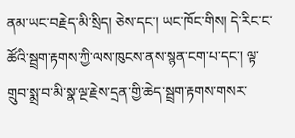ནམ་ཡང་བརྗེད་མི་སྲིད། ཅེས་དང་། ཡང་ཁོང་གིས། དེ་རིང་ང་ཚོའི་སྦྲག་རྟགས་ཀྱི་ལས་ཁུངས་ནས་སྙན་ངག་པ་དང་། ལྟ་གྲུབ་སྨྲ་བ་མི་སྣ་ལྔ་རྗེས་དྲན་གྱི་ཆེད་སྦྲག་རྟགས་གསར་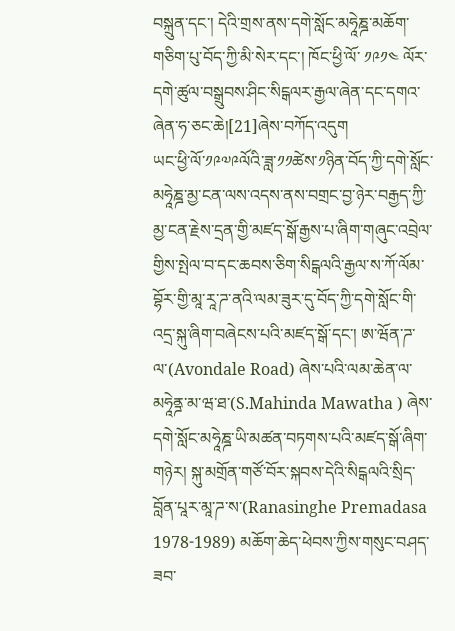བསྐྲུན་དང་། དེའི་གྲས་ནས་དགེ་སློང་མཧཱེཎྜ་མཆོག་གཅིག་པུ་བོད་ཀྱི་མི་སེར་དང་། ཁོང་ཕྱི་ལོ་ ༡༩༡༤ ལོར་དགེ་ཚུལ་བསྒྲུབས་ཤིང་སིངྒལར་རྒྱལ་ཞེན་དང་དགའ་ཞེན་ཧ་ཅང་ཆེ།[21]ཞེས་བཀོད་འདུག
ཡང་ཕྱི་ལོ་༡༩༧༩ལོའི་ཟླ་༡༡ཚེས་༡ཉིན་བོད་ཀྱི་དགེ་སློང་མཧཱེཎྜ་མྱ་ངན་ལས་འདས་ནས་བགྲང་བྱ་ཉེར་བརྒྱད་ཀྱི་མྱ་ངན་རྗེས་དྲན་གྱི་མཛད་སྒོ་རྒྱས་པ་ཞིག་གཞུང་འབྲེལ་གྱིས་སྤེལ་བ་དང་ཆབས་ཅིག་སིངྒལའི་རྒྱལ་ས་ཀོ་ལོམ་བྷོར་གྱི་མཱ་རཱ་ཌ་ནའི་ལམ་ཟུར་དུ་བོད་ཀྱི་དགེ་སློང་གི་འདྲ་སྐུ་ཞིག་བཞེངས་པའི་མཛད་སྒོ་དང་། ཨ་ཝོན་ཌ་ལ་(Avondale Road) ཞེས་པའི་ལམ་ཆེན་ལ་མཧཱེནྜ་མ་ཝ་ཐ་(S.Mahinda Mawatha ) ཞེས་དགེ་སློང་མཧཱེཎྜ་ཡི་མཚན་བཏགས་པའི་མཛད་སྒོ་ཞིག་གཉེར། སྐུ་མགྲོན་གཙོ་བོར་སྐབས་དེའི་སིངྒལའི་སྲིད་བློན་པཱར་མཱ་ཌ་ས་(Ranasinghe Premadasa 1978-1989) མཆོག་ཆེད་ཕེབས་ཀྱིས་གསུང་བཤད་ཟབ་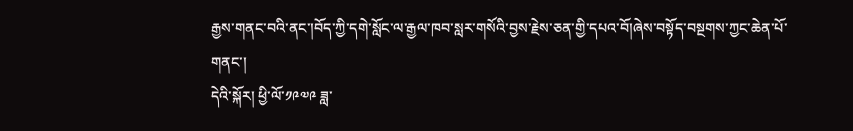རྒྱས་གནང་བའི་ནང་།བོད་ཀྱི་དགེ་སློང་ལ་རྒྱལ་ཁབ་སླར་གསོའི་བྱས་རྗེས་ཅན་གྱི་དཔའ་བོ།ཞེས་བསྟོད་བསྔགས་ཀྱང་ཆེན་པོ་གནང་།
དེའི་སྐོར། ཕྱི་ལོ་༡༩༧༩ ཟླ་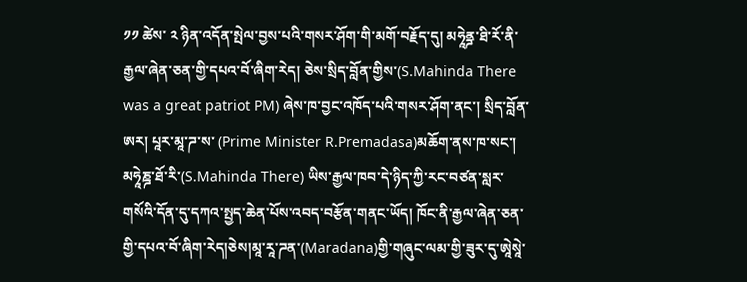༡༡ ཚེས་ ༢ ཉིན་འདོན་སྤེལ་བྱས་པའི་གསར་ཤོག་གི་མགོ་བརྗོད་དུ། མཧཱེནྜ་ཐི་རོ་ནི་རྒྱལ་ཞེན་ཅན་གྱི་དཔའ་བོ་ཞིག་རེད། ཅེས་སྲིད་བློན་གྱིས་(S.Mahinda There was a great patriot PM) ཞེས་ཁ་བྱང་འཁོད་པའི་གསར་ཤོག་ནང་། སྲིད་བློན་ ཨར། པཱར་མཱ་ཌ་ས་ (Prime Minister R.Premadasa)མཆོག་ནས་ཁ་སང་། མཧཱེཎྜ་ཐོ་རི་(S.Mahinda There) ཡིས་རྒྱལ་ཁབ་དེ་ཉིད་ཀྱི་རང་བཙན་སླར་གསོའི་དོན་དུ་དཀའ་སྤྱད་ཆེན་པོས་འབད་བརྩོན་གནང་ཡོད། ཁོང་ནི་རྒྱལ་ཞེན་ཅན་གྱི་དཔའ་བོ་ཞིག་རེད།ཅེས།མཱ་རཱ་ཌན་(Maradana)གྱི་གཞུང་ལམ་གྱི་ཟུར་དུ་ཨཱེསཱེ་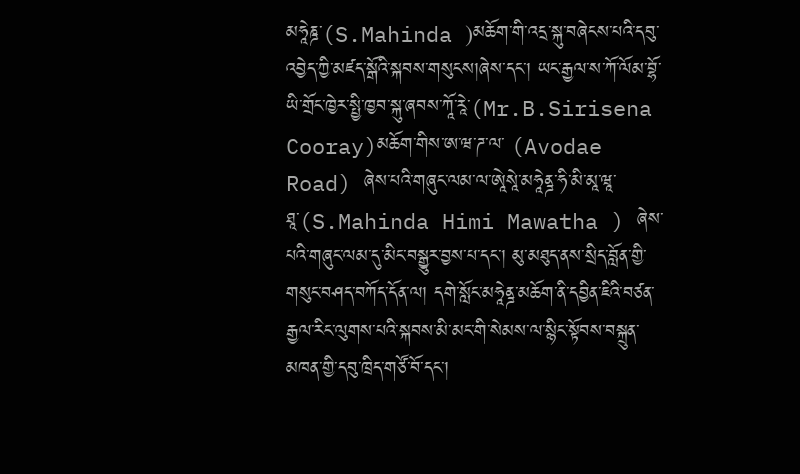མཧཱེཎྜ་(S.Mahinda )མཆོག་གི་འདྲ་སྐུ་བཞེངས་པའི་དབུ་འབྱེད་ཀྱི་མཛད་སྒོའི་སྐབས་གསུངས།ཞེས་དང་། ཡང་རྒྱལ་ས་ཀོ་ལོམ་བྷོ་ཡི་གྲོང་ཁྱེར་སྤྱི་ཁྱབ་སྐུ་ཞབས་ཀཱོ་རཱེ་(Mr.B.Sirisena Cooray)མཆོག་གིས་ཨ་ཝ་ཌ་ལ་ (Avodae Road) ཞེས་པའི་གཞུང་ལམ་ལ་ཨཱེསཱེ་མཧཱེནྜ་ཧི་མི་མཱ་ཝཱ་ཐཱ་(S.Mahinda Himi Mawatha ) ཞེས་པའི་གཞུང་ལམ་དུ་མིང་བསྒྱུར་བྱས་པ་དང་། མུ་མཐུད་ནས་སྲིད་བློན་གྱི་གསུང་བཤད་བཀོད་དོན་ལ། དགེ་སློང་མཧཱེནྜ་མཆོག་ནི་དབྱིན་ཇིའི་བཙན་རྒྱལ་རིང་ལུགས་པའི་སྐབས་མི་མང་གི་སེམས་ལ་སྙིང་སྟོབས་བསྐྲུན་མཁན་གྱི་དབུ་ཁྲིད་གཙོ་བོ་དང་།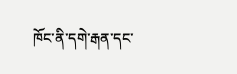ཁོང་ནི་དགེ་རྒན་དང་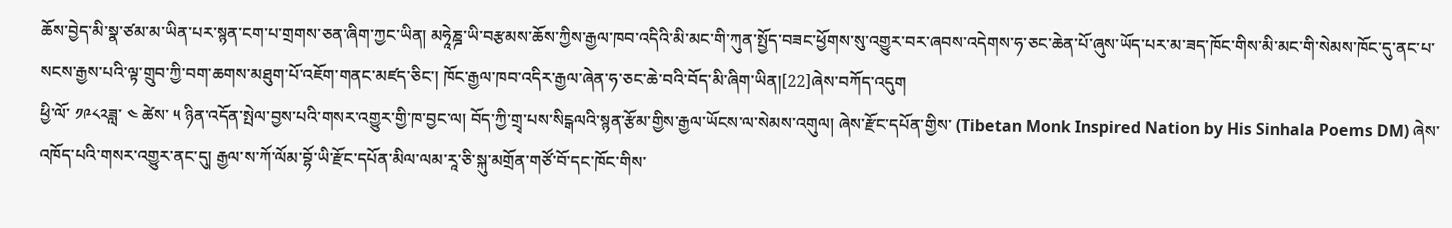ཆོས་བྱེད་མི་སྣ་ཙམ་མ་ཡིན་པར་སྙན་ངག་པ་གྲགས་ཅན་ཞིག་ཀྱང་ཡིན། མཧཱེཎྜ་ཡི་བརྩམས་ཆོས་ཀྱིས་རྒྱལ་ཁབ་འདིའི་མི་མང་གི་ཀུན་སྤྱོད་བཟང་ཕྱོགས་སུ་འགྱུར་བར་ཞབས་འདེགས་ཧ་ཅང་ཆེན་པོ་ཞུས་ཡོད་པར་མ་ཟད་ཁོང་གིས་མི་མང་གི་སེམས་ཁོང་དུ་ནང་པ་སངས་རྒྱས་པའི་ལྟ་གྲུབ་ཀྱི་བག་ཆགས་མཐུག་པོ་འཇོག་གནང་མཛད་ཅིང་། ཁོང་རྒྱལ་ཁབ་འདིར་རྒྱལ་ཞེན་ཧ་ཅང་ཆེ་བའི་བོད་མི་ཞིག་ཡིན།[22]ཞེས་བཀོད་འདུག
ཕྱི་ལོ་ ༡༩༨༢ཟླ་ ༤ ཚེས་ ༥ ཉིན་འདོན་སྤེལ་བྱས་པའི་གསར་འགྱུར་གྱི་ཁ་བྱང་ལ། བོད་ཀྱི་གྲྭ་པས་སིངྒལའི་སྙན་རྩོམ་གྱིས་རྒྱལ་ཡོངས་ལ་སེམས་འགུལ། ཞེས་རྫོང་དཔོན་གྱིས་ (Tibetan Monk Inspired Nation by His Sinhala Poems DM) ཞེས་འཁོད་པའི་གསར་འགྱུར་ནང་དུ། རྒྱལ་ས་ཀོ་ལོམ་བྷོ་ཡི་རྫོང་དཔོན་མིལ་ལམ་རཱ་ཅི་སྐུ་མགྲོན་གཙོ་བོ་དང་ཁོང་གིས་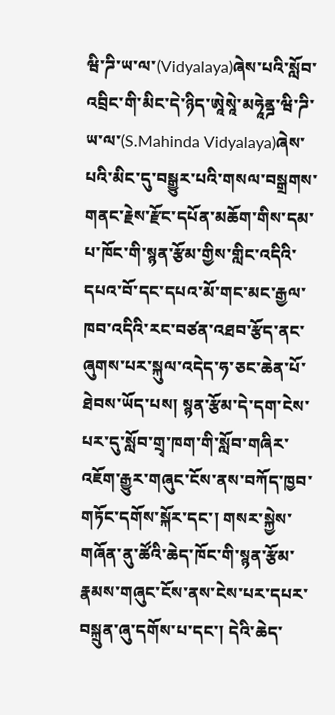ཝི་ཌི་ཡ་ལ་(Vidyalaya)ཞེས་པའི་སློབ་འབྲིང་གི་མིང་དེ་ཉིད་ཨཱེསཱེ་མཧཱེནྜ་ཝི་ཌི་ཡ་ལ་(S.Mahinda Vidyalaya)ཞེས་པའི་མིང་དུ་བསྒྱུར་པའི་གསལ་བསྒྲགས་གནང་རྗེས་རྫོང་དཔོན་མཆོག་གིས་དམ་པ་ཁོང་གི་སྙན་རྩོམ་གྱིས་གླིང་འདིའི་དཔའ་བོ་དང་དཔའ་མོ་གང་མང་རྒྱལ་ཁབ་འདིའི་རང་བཙན་འཐབ་རྩོད་ནང་ཞུགས་པར་སྐུལ་འདེད་ཧ་ཅང་ཆེན་པོ་ཐེབས་ཡོད་པས། སྙན་རྩོམ་དེ་དག་ངེས་པར་དུ་སློབ་གྲྭ་ཁག་གི་སློབ་གཞིར་འཇོག་རྒྱུར་གཞུང་ངོས་ནས་བཀོད་ཁྱབ་གཏོང་དགོས་སྐོར་དང་། གསར་སྐྱེས་གཞོན་ནུ་ཚོའི་ཆེད་ཁོང་གི་སྙན་རྩོམ་རྣམས་གཞུང་ངོས་ནས་ངེས་པར་དཔར་བསྐྲུན་ཞུ་དགོས་པ་དང་། དེའི་ཆེད་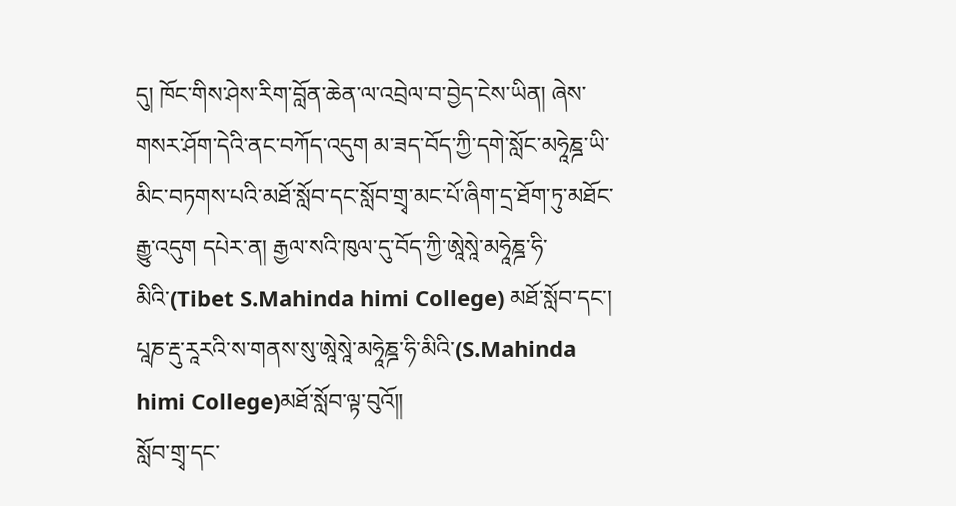དུ། ཁོང་གིས་ཤེས་རིག་བློན་ཆེན་ལ་འབྲེལ་བ་བྱེད་ངེས་ཡིན། ཞེས་གསར་ཤོག་དེའི་ནང་བཀོད་འདུག མ་ཟད་བོད་ཀྱི་དགེ་སློང་མཧཱེཎྜ་ཡི་མིང་བཏགས་པའི་མཐོ་སློབ་དང་སློབ་གྲྭ་མང་པོ་ཞིག་དྲ་ཐོག་ཏུ་མཐོང་རྒྱུ་འདུག དཔེར་ན། རྒྱལ་སའི་ཁུལ་དུ་བོད་ཀྱི་ཨཱེསཱེ་མཧཱེཎྜ་ཧི་མིའི་(Tibet S.Mahinda himi College) མཐོ་སློབ་དང་། པཱཎ་རྡུ་རཱརའི་ས་གནས་སུ་ཨཱེསཱེ་མཧཱེཎྜ་ཧི་མིའི་(S.Mahinda himi College)མཐོ་སློབ་ལྟ་བུའོ།།
སློབ་གྲྭ་དང་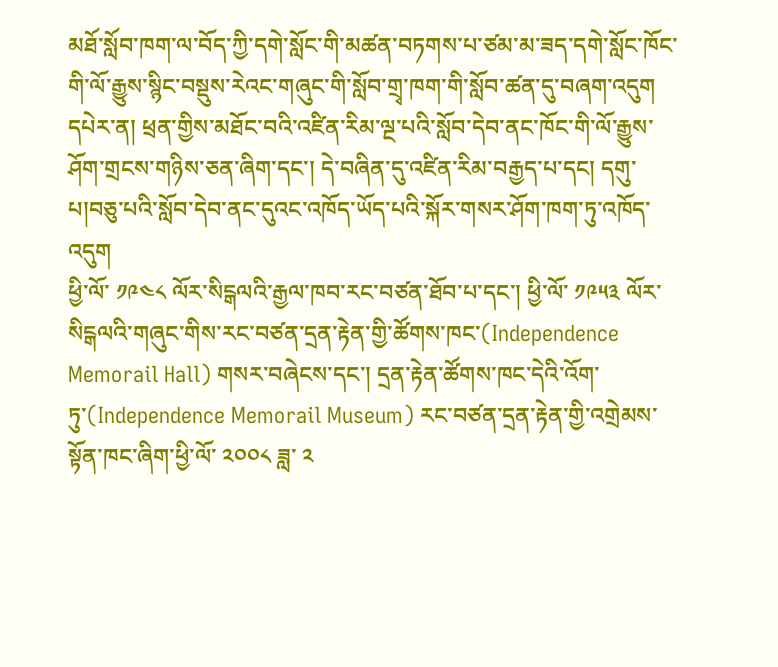མཐོ་སློབ་ཁག་ལ་བོད་ཀྱི་དགེ་སློང་གི་མཚན་བཏགས་པ་ཙམ་མ་ཟད་དགེ་སློང་ཁོང་གི་ལོ་རྒྱུས་སྙིང་བསྡུས་རེའང་གཞུང་གི་སློབ་གྲྭ་ཁག་གི་སློབ་ཚན་དུ་བཞག་འདུག དཔེར་ན། ཕྲན་གྱིས་མཐོང་བའི་འཛིན་རིམ་ལྔ་པའི་སློབ་དེབ་ནང་ཁོང་གི་ལོ་རྒྱུས་ཤོག་གྲངས་གཉིས་ཅན་ཞིག་དང་། དེ་བཞིན་དུ་འཛིན་རིམ་བརྒྱད་པ་དང། དགུ་པ།བཅུ་པའི་སློབ་དེབ་ནང་དུའང་འཁོད་ཡོད་པའི་སྐོར་གསར་ཤོག་ཁག་ཏུ་འཁོད་འདུག
ཕྱི་ལོ་ ༡༩༤༨ ལོར་སིངྒལའི་རྒྱལ་ཁབ་རང་བཙན་ཐོབ་པ་དང་། ཕྱི་ལོ་ ༡༩༥༣ ལོར་སིངྒལའི་གཞུང་གིས་རང་བཙན་དྲན་རྟེན་གྱི་ཚོགས་ཁང་(Independence Memorail Hall) གསར་བཞེངས་དང་། དྲན་རྟེན་ཚོགས་ཁང་དེའི་འོག་ཏུ་(Independence Memorail Museum) རང་བཙན་དྲན་རྟེན་གྱི་འགྲེམས་སྟོན་ཁང་ཞིག་ཕྱི་ལོ་ ༢༠༠༨ ཟླ་ ༢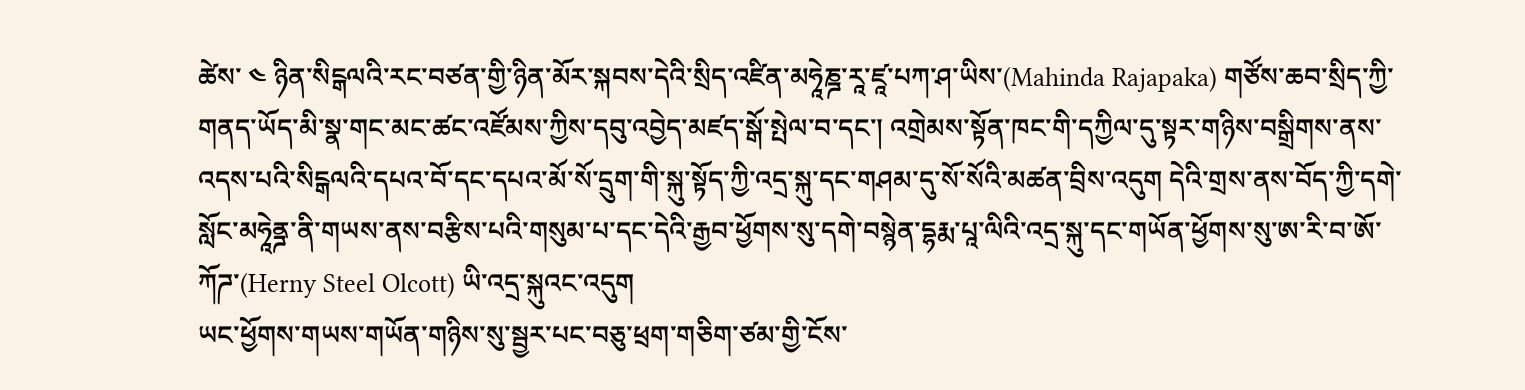ཚེས་ ༤ ཉིན་སིངྒལའི་རང་བཙན་གྱི་ཉིན་མོར་སྐབས་དེའི་སྲིད་འཛིན་མཧཱེཎྜ་རཱ་ཛཱ་པཀ་ཤ་ཡིས་(Mahinda Rajapaka) གཙོས་ཆབ་སྲིད་ཀྱི་གནད་ཡོད་མི་སྣ་གང་མང་ཚང་འཛོམས་ཀྱིས་དབུ་འབྱེད་མཛད་སྒོ་སྤེལ་བ་དང་། འགྲེམས་སྟོན་ཁང་གི་དཀྱིལ་དུ་སྟར་གཉིས་བསྒྲིགས་ནས་འདས་པའི་སིངྒལའི་དཔའ་བོ་དང་དཔའ་མོ་སོ་དྲུག་གི་སྐུ་སྟོད་ཀྱི་འདྲ་སྐུ་དང་གཤམ་དུ་སོ་སོའི་མཚན་བྲིས་འདུག དེའི་གྲས་ནས་བོད་ཀྱི་དགེ་སློང་མཧཱེནྜ་ནི་གཡས་ནས་བརྩིས་པའི་གསུམ་པ་དང་དེའི་རྒྱབ་ཕྱོགས་སུ་དགེ་བསྙེན་དྷརྨ་པཱ་ལིའི་འདྲ་སྐུ་དང་གཡོན་ཕྱོགས་སུ་ཨ་རི་བ་ཨོ་ཀོཌ་(Herny Steel Olcott) ཡི་འདྲ་སྐུའང་འདུག
ཡང་ཕྱོགས་གཡས་གཡོན་གཉིས་སུ་སྦྱར་པང་བཅུ་ཕྲག་གཅིག་ཙམ་གྱི་ངོས་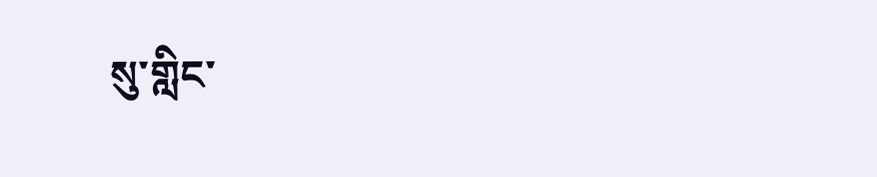སུ་གླིང་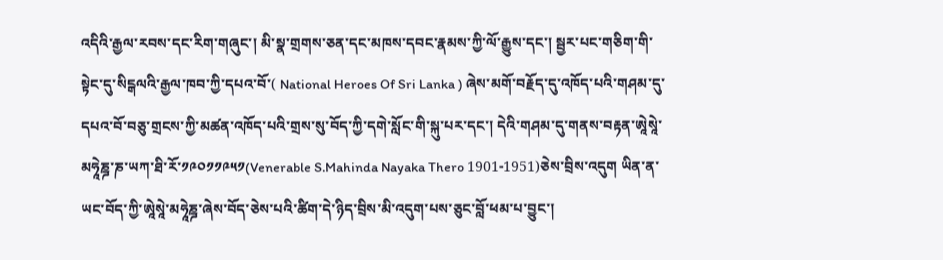འདིའི་རྒྱལ་རབས་དང་རིག་གཞུང་། མི་སྣ་གྲགས་ཅན་དང་མཁས་དབང་རྣམས་ཀྱི་ལོ་རྒྱུས་དང་། སྦྱར་པང་གཅིག་གི་སྟེང་དུ་སིངྒལའི་རྒྱལ་ཁབ་ཀྱི་དཔའ་བོ་( National Heroes Of Sri Lanka ) ཞེས་མགོ་བརྗོད་དུ་འཁོད་པའི་གཤམ་དུ་དཔའ་བོ་བཅུ་གྲངས་ཀྱི་མཚན་འཁོད་པའི་གྲས་སུ་བོད་ཀྱི་དགེ་སློང་གི་སྐུ་པར་དང་། དེའི་གཤམ་དུ་གནས་བརྟན་ཨཱེསཱེ་མཧཱེཎྜ་ཎ་ཡཀ་ཐི་རོ་༡༩༠༡༡༩༥༡(Venerable S.Mahinda Nayaka Thero 1901-1951)ཅེས་བྲིས་འདུག ཡིན་ན་ཡང་བོད་ཀྱི་ཨཱེསཱེ་མཧཱེཎྜ་ཞེས་བོད་ཅེས་པའི་ཚིག་དེ་ཉིད་བྲིས་མི་འདུག་པས་ཅུང་བློ་ཕམ་པ་བྱུང་།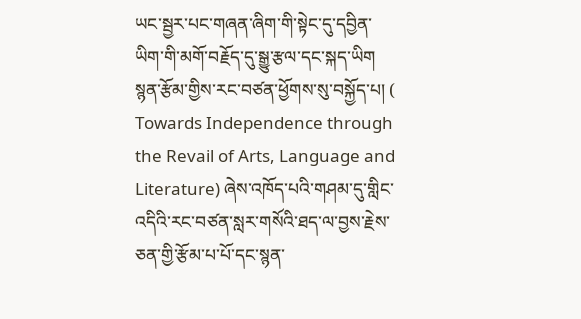ཡང་སྦྱར་པང་གཞན་ཞིག་གི་སྟེང་དུ་དབྱིན་ཡིག་གི་མགོ་བརྗོད་དུ་སྒྱུ་རྩལ་དང་སྐད་ཡིག སྙན་རྩོམ་གྱིས་རང་བཙན་ཕྱོགས་སུ་བསྐྱོད་པ། ( Towards Independence through the Revail of Arts, Language and Literature) ཞེས་འཁོད་པའི་གཤམ་དུ་གླིང་འདིའི་རང་བཙན་སླར་གསོའི་ཐད་ལ་བྱས་རྗེས་ཅན་གྱི་རྩོམ་པ་པོ་དང་སྙན་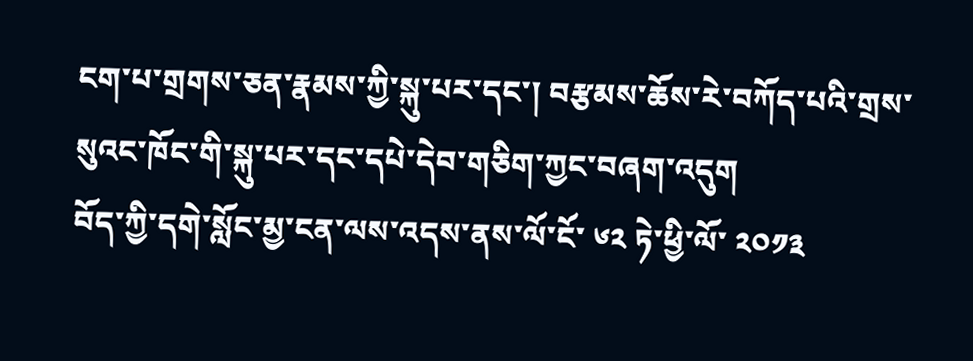ངག་པ་གྲགས་ཅན་རྣམས་ཀྱི་སྐུ་པར་དང་། བརྩམས་ཆོས་རེ་བཀོད་པའི་གྲས་སུའང་ཁོང་གི་སྐུ་པར་དང་དཔེ་དེབ་གཅིག་ཀྱང་བཞག་འདུག
བོད་ཀྱི་དགེ་སློང་མྱ་ངན་ལས་འདས་ནས་ལོ་ངོ་ ༦༢ ཏེ་ཕྱི་ལོ་ ༢༠༡༣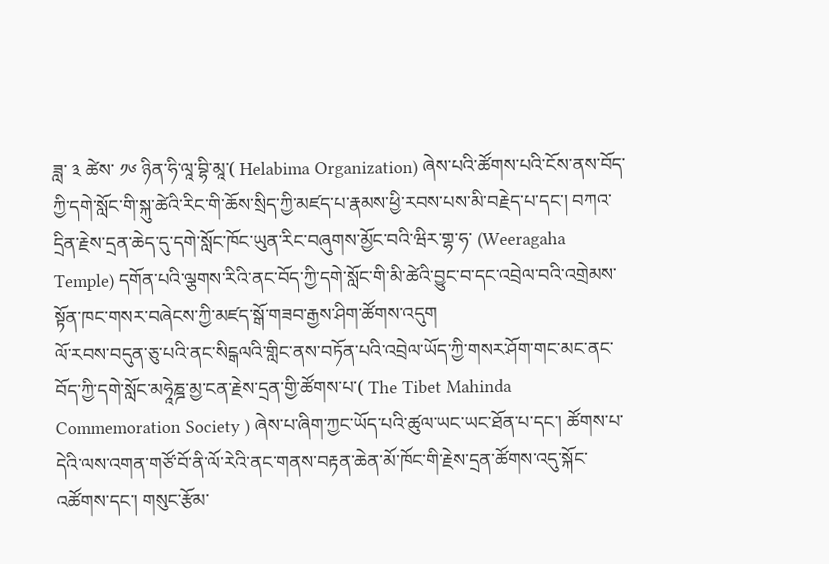ཟླ་ ༣ ཚེས་ ༡༦ ཉིན་ཧི་ལཱ་བྷི་མཱ་( Helabima Organization) ཞེས་པའི་ཚོགས་པའི་ངོས་ནས་བོད་ཀྱི་དགེ་སློང་གི་སྐུ་ཚེའི་རིང་གི་ཆོས་སྲིད་ཀྱི་མཛད་པ་རྣམས་ཕྱི་རབས་པས་མི་བརྗེད་པ་དང་། བཀའ་དྲིན་རྗེས་དྲན་ཆེད་དུ་དགེ་སློང་ཁོང་ཡུན་རིང་བཞུགས་མྱོང་བའི་ཝིར་གྷ་ཧ་ (Weeragaha Temple) དགོན་པའི་ལྕགས་རིའི་ནང་བོད་ཀྱི་དགེ་སློང་གི་མི་ཚེའི་བྱུང་བ་དང་འབྲེལ་བའི་འགྲེམས་སྟོན་ཁང་གསར་བཞེངས་ཀྱི་མཛད་སྒོ་གཟབ་རྒྱས་ཤིག་ཚོགས་འདུག
ལོ་རབས་བདུན་ཅུ་པའི་ནང་སིངྒལའི་གླིང་ནས་བཏོན་པའི་འབྲེལ་ཡོད་ཀྱི་གསར་ཤོག་གང་མང་ནང་བོད་ཀྱི་དགེ་སློང་མཧཱེཎྜ་མྱ་ངན་རྗེས་དྲན་གྱི་ཚོགས་པ་( The Tibet Mahinda Commemoration Society ) ཞེས་པ་ཞིག་ཀྱང་ཡོད་པའི་ཚུལ་ཡང་ཡང་ཐོན་པ་དང་། ཚོགས་པ་དེའི་ལས་འགན་གཙོ་བོ་ནི་ལོ་རེའི་ནང་གནས་བརྟན་ཆེན་མོ་ཁོང་གི་རྗེས་དྲན་ཚོགས་འདུ་སྐོང་འཚོགས་དང་། གསུང་རྩོམ་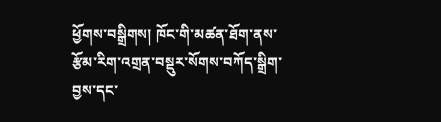ཕྱོགས་བསྒྲིགས། ཁོང་གི་མཚན་ཐོག་ནས་རྩོམ་རིག་འགྲན་བསྡུར་སོགས་བཀོད་སྒྲིག་བྱས་དང་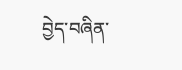བྱེད་བཞིན་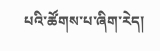པའི་ཚོགས་པ་ཞིག་རེད།